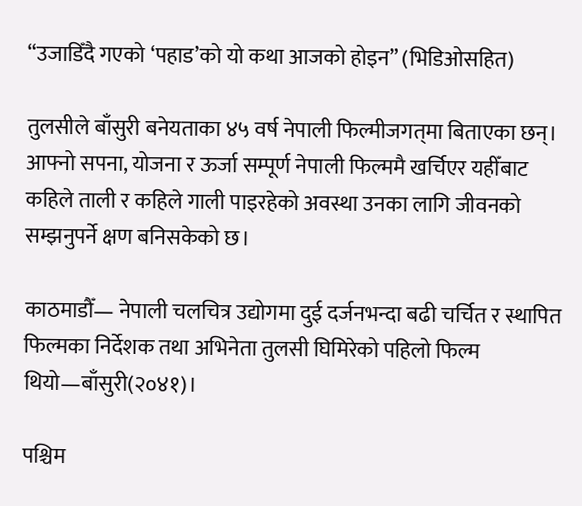“उजाडिँदै गएको ‘पहाड’को यो कथा आजको होइन” (भिडिओसहित)

तुलसीले बाँसुरी बनेयताका ४५ वर्ष नेपाली फिल्मीजगत‍्मा बिताएका छन्। आफ्नो सपना, योजना र ऊर्जा सम्पूर्ण नेपाली फिल्ममै खर्चिएर यहीँबाट कहिले ताली र कहिले गाली पाइरहेको अवस्था उनका लागि जीवनको सम्झनुपर्ने क्षण बनिसकेको छ।

काठमाडौँ— नेपाली चलचित्र उद्योगमा दुई दर्जनभन्दा बढी चर्चित र स्थापित फिल्मका निर्देशक तथा अभिनेता तुलसी घिमिरेको पहिलो फिल्म थियो—बाँसुरी(२०४१)।

पश्चिम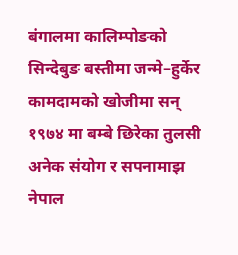बंगालमा कालिम्पोङको सिन्देबुङ बस्तीमा जन्मे–हुर्केर कामदामको खोजीमा सन् १९७४ मा बम्बे छिरेका तुलसी अनेक संयोग र सपनामाझ नेपाल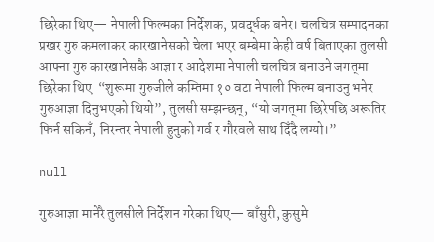छिरेका थिए— नेपाली फिल्मका निर्देशक, प्रवर्द्धक बनेर। चलचित्र सम्पादनका प्रखर गुरु कमलाकर कारखानेसको चेला भएर बम्बेमा केही वर्ष बिताएका तुलसी आफ्ना गुरु कारखानेसकै आज्ञा र आदेशमा नेपाली चलचित्र बनाउने जगत‍्मा छिरेका थिए  “शुरूमा गुरुजीले कम्तिमा १० वटा नेपाली फिल्म बनाउनु भनेर गुरुआज्ञा दिनुभएको थियो”, तुलसी सम्झन्छन्, “यो जगत‍्मा छिरेपछि अरूतिर फिर्न सकिनँ, निरन्तर नेपाली हुनुको गर्व र गौरवले साथ दिँदै लग्यो।”

null

गुरुआज्ञा मानेरै तुलसीले निर्देशन गरेका थिए— बाँसुरी, कुसुमे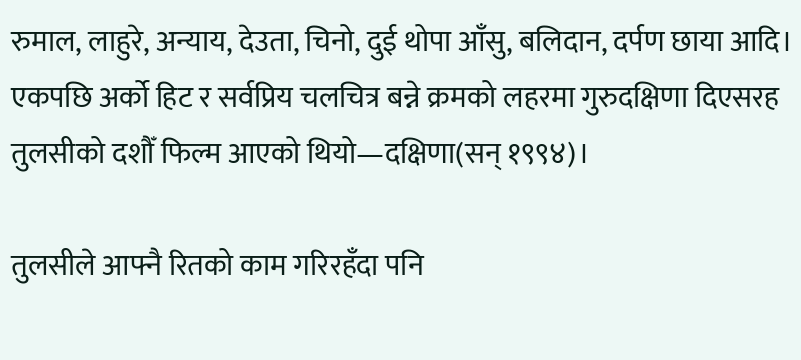रुमाल, लाहुरे, अन्याय, देउता, चिनो, दुई थोपा आँसु, बलिदान, दर्पण छाया आदि। एकपछि अर्को हिट र सर्वप्रिय चलचित्र बन्ने क्रमको लहरमा गुरुदक्षिणा दिएसरह तुलसीको दशौँ फिल्म आएको थियो—दक्षिणा(सन् १९९४)।

तुलसीले आफ्नै रितको काम गरिरहँदा पनि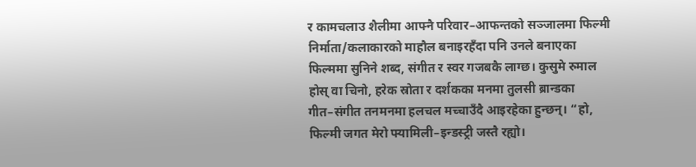र कामचलाउ शैलीमा आफ्नै परिवार–आफन्तको सञ्जालमा फिल्मी निर्माता/कलाकारको माहौल बनाइरहँदा पनि उनले बनाएका फिल्ममा सुनिने शब्द, संगीत र स्वर गजबकै लाग्छ। कुसुमे रुमाल होस् वा चिनो, हरेक स्रोता र दर्शकका मनमा तुलसी ब्रान्डका गीत–संगीत तनमनमा हलचल मच्चाउँदै आइरहेका हुन्छन्। “हो, फिल्मी जगत मेरो फ्यामिली–इन्डस्ट्री जस्तै रह्यो।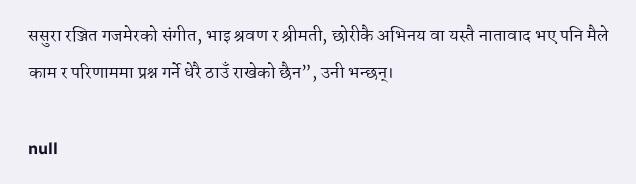ससुरा रञ्जित गजमेरको संगीत, भाइ श्रवण र श्रीमती, छोरीकै अभिनय वा यस्तै नातावाद भए पनि मैले काम र परिणाममा प्रश्न गर्ने धेरै ठाउँ राखेको छैन”, उनी भन्छन्।

null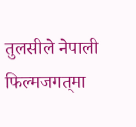तुलसीले नेपाली फिल्मजगत‍्मा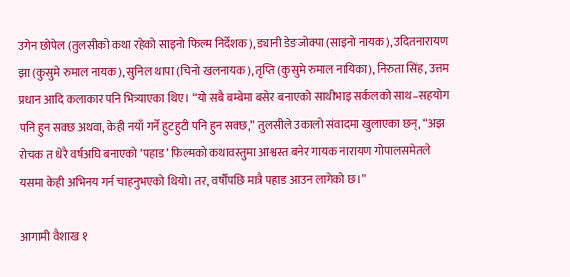उगेन छोपेल (तुलसीको कथा रहेको साइनो फिल्म निर्देशक), ड्यानी डेङजोक्पा (साइनो नायक), उदितनारायण झा (कुसुमे रुमाल नायक), सुनिल थापा (चिनो खलनायक), तृप्ति (कुसुमे रुमाल नायिका), निरुता सिंह, उत्तम प्रधान आदि कलाकार पनि भित्र्याएका थिए। “यो सबै बम्बेमा बसेर बनाएको साथीभाइ सर्कलको साथ–सहयोग पनि हुन सक्छ अथवा, केही नयाँ गर्ने हुटहुटी पनि हुन सक्छ,” तुलसीले उकालो संवादमा खुलाएका छन्, “अझ रोचक त धेरै वर्षअघि बनाएको ‘पहाड’ फिल्मको कथावस्तुमा आश्वस्त बनेर गायक नारायण गोपालसमेतले यसमा केही अभिनय गर्न चाहनुभएको थियो। तर, वर्षौंपछि मात्रै पहाड आउन लागेको छ।”

आगामी वैशाख १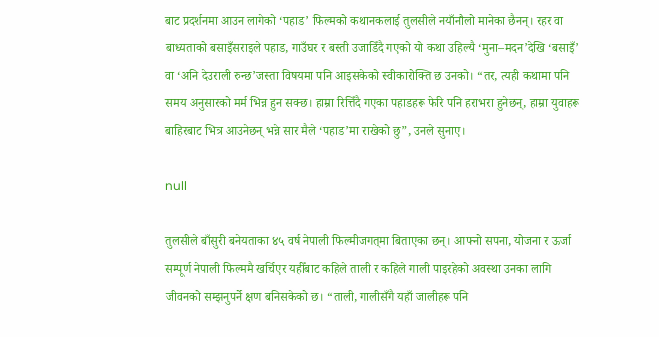बाट प्रदर्शनमा आउन लागेको ‘पहाड’ फिल्मको कथानकलाई तुलसीले नयाँनौलो मानेका छैनन्। रहर वा बाध्यताको बसाइँसराइले पहाड, गाउँघर र बस्ती उजाडिँदै गएको यो कथा उहिल्यै ‘मुना–मदन’देखि ‘बसाइँ’ वा ‘अनि देउराली रुन्छ’जस्ता विषयमा पनि आइसकेको स्वीकारोक्ति छ उनको। “तर, त्यही कथामा पनि समय अनुसारको मर्म भिन्न हुन सक्छ। हाम्रा रित्तिँदै गएका पहाडहरू फेरि पनि हराभरा हुनेछन्, हाम्रा युवाहरू बाहिरबाट भित्र आउनेछन् भन्ने सार मैले ‘पहाड’मा राखेको छु”, उनले सुनाए।

null

तुलसीले बाँसुरी बनेयताका ४५ वर्ष नेपाली फिल्मीजगत‍्मा बिताएका छन्। आफ्नो सपना, योजना र ऊर्जा सम्पूर्ण नेपाली फिल्ममै खर्चिएर यहीँबाट कहिले ताली र कहिले गाली पाइरहेको अवस्था उनका लागि जीवनको सम्झनुपर्ने क्षण बनिसकेको छ। “ताली, गालीसँगै यहाँ जालीहरू पनि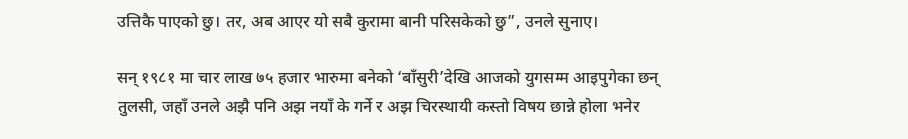उत्तिकै पाएको छु। तर, अब आएर यो सबै कुरामा बानी परिसकेको छु”, उनले सुनाए।

सन् १९८१ मा चार लाख ७५ हजार भारुमा बनेको ‘बाँसुरी’देखि आजको युगसम्म आइपुगेका छन् तुलसी, जहाँ उनले अझै पनि अझ नयाँ के गर्ने र अझ चिरस्थायी कस्तो विषय छान्ने होला भनेर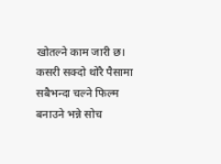खोतल्ने काम जारी छ। कसरी सक्दो थोरै पैसामा सबैभन्दा चल्ने फिल्म बनाउने भन्ने सोच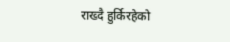राख्दै हुर्किरहेको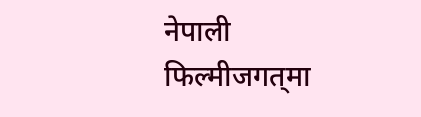नेपाली फिल्मीजगत‍्मा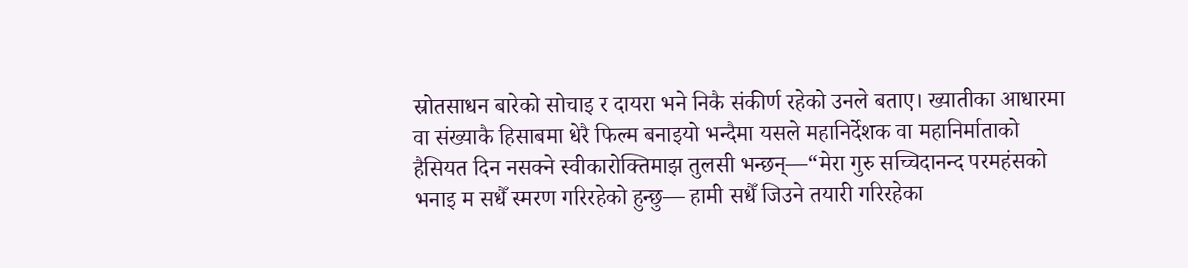स्रोतसाधन बारेको सोचाइ र दायरा भने निकै संकीर्ण रहेको उनले बताए। ख्यातीका आधारमा वा संख्याकै हिसाबमा धेरै फिल्म बनाइयो भन्दैमा यसले महानिर्देशक वा महानिर्माताको हैसियत दिन नसक्ने स्वीकारोक्तिमाझ तुलसी भन्छन्—“मेरा गुरु सच्चिदानन्द परमहंसको भनाइ म सधैँ स्मरण गरिरहेको हुन्छु— हामी सधैँ जिउने तयारी गरिरहेका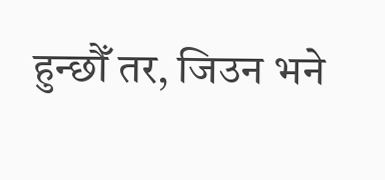हुन्छौँ तर, जिउन भने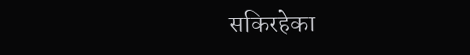सकिरहेका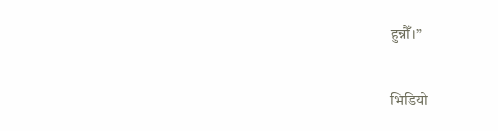हुन्नौँ।”

भिडियो